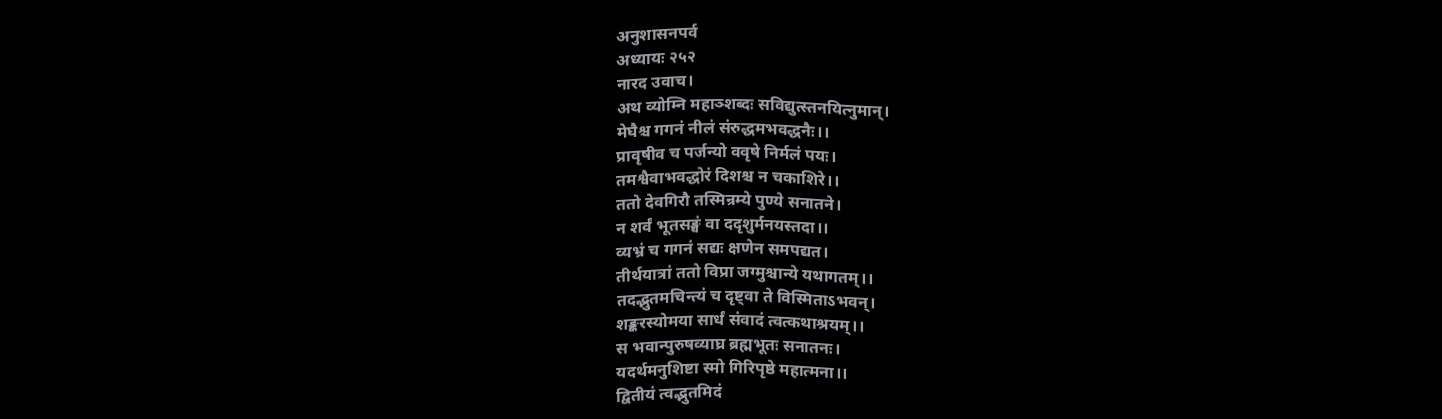अनुशासनपर्व
अध्यायः २५२
नारद उवाच।
अथ व्योम्नि महाञ्शब्दः सविद्युत्स्तनयित्नुमान्।
मेघैश्च गगनं नीलं संरुद्धमभवद्धनैः।।
प्रावृषीव च पर्जन्यो ववृषे निर्मलं पयः।
तमश्वैवाभवद्धोरं दिशश्च न चकाशिरे।।
ततो देवगिरौ तस्मिन्रम्ये पुण्ये सनातने।
न शर्वं भूतसङ्घं वा ददृशुर्मनयस्तदा।।
व्यभ्रं च गगनं सद्यः क्षणेन समपद्यत।
तीर्थयात्रां ततो विप्रा जग्मुश्चान्ये यथागतम्।।
तदद्भुतमचिन्त्यं च दृष्ट्वा ते विस्मिताऽभवन्।
शङ्करस्योमया सार्धं संवादं त्वत्कथाश्रयम्।।
स भवान्पुरुषव्याघ्र ब्रह्मभूतः सनातनः।
यदर्थमनुशिष्टा स्मो गिरिपृष्ठे महात्मना।।
द्वितीयं त्वद्भुतमिदं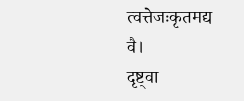त्वत्तेजःकृतमद्य वै।
दृष्ट्वा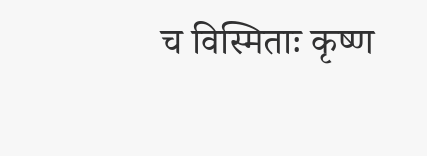च विस्मिताः कृष्ण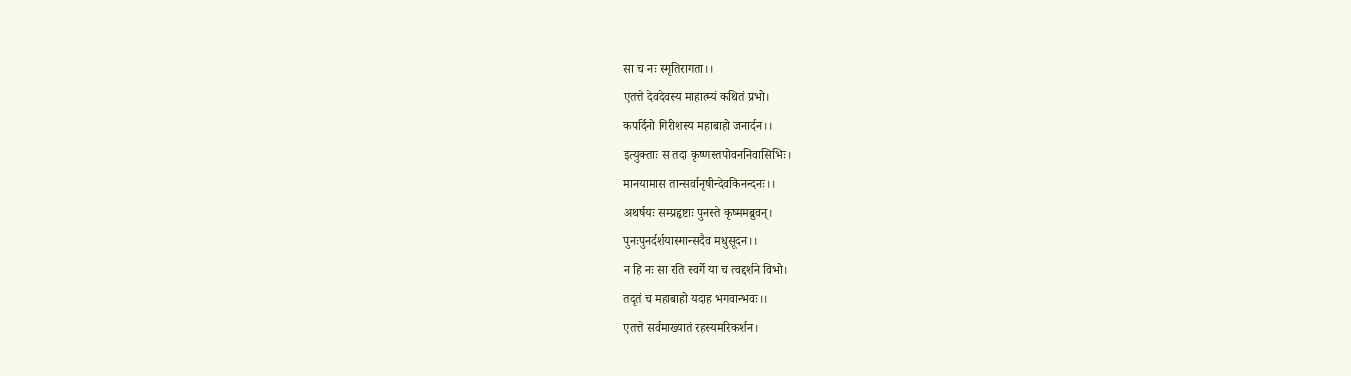सा च नः स्मृतिरागता।।
एतत्ते देवदेवस्य माहात्म्यं कथितं प्रभो।
कपर्दिनो गिरीशस्य महाबाहो जनार्दन।।
इत्युक्ताः स तदा कृष्णस्तपोवननिवासिभिः।
मानयामास तान्सर्वानृषीन्देवकिनन्दनः।।
अथर्षयः सम्प्रहृष्टाः पुनस्ते कृष्ममब्रुवन्।
पुनःपुनर्दर्शयास्मान्सदैव मधुसूदन।।
न हि नः सा रति स्वर्गे या च त्वद्दर्शने विभो।
तदृतं च महाबाहो यदाह भगवान्भवः।।
एतत्ते सर्वमाख्यातं रहस्यमरिकर्शन।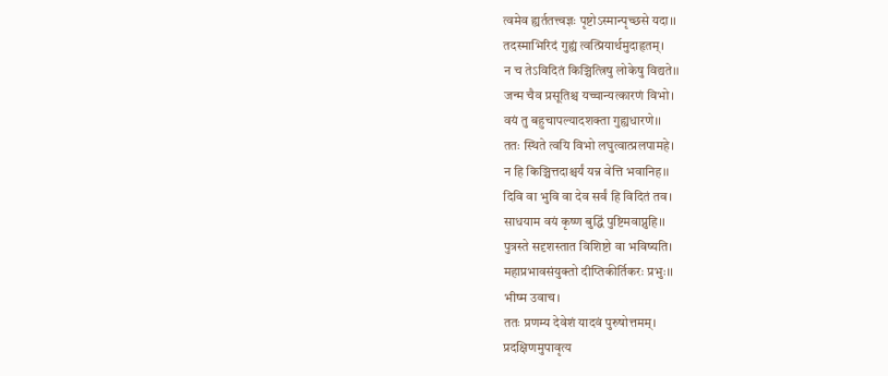त्वमेव ह्यर्ततत्त्वज्ञः पृष्टोऽस्मान्पृच्छसे यदा।।
तदस्माभिरिदं गुह्यं त्वत्प्रियार्थमुदाहृतम्।
न च तेऽविदितं किञ्चित्त्रिषु लोकेषु विद्यते।।
जन्म चैव प्रसूतिश्च यच्चान्यत्कारणं विभो।
वयं तु बहुचापल्यादशक्ता गुह्यधारणे।।
ततः स्थिते त्वयि विभो लघुत्वात्प्रलपामहे।
न हि किञ्चित्तदाश्चर्यं यन्न वेत्ति भवानिह।।
दिवि वा भुवि वा देव सर्वं हि विदितं तव।
साधयाम वयं कृष्ण बुद्धिं पुष्टिमवाप्नुहि।।
पुत्रस्ते सदृशस्तात विशिष्टो वा भविष्यति।
महाप्रभावसंयुक्तो दीप्तिकीर्तिकरः प्रभुः।।
भीष्म उवाच।
ततः प्रणम्य देवेशं यादवं पुरुषोत्तमम्।
प्रदक्षिणमुपावृत्य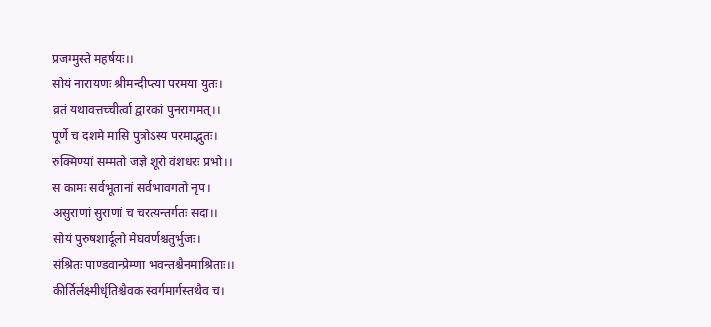प्रजग्मुस्ते महर्षयः।।
सोयं नारायणः श्रीमन्दीप्त्या परमया युतः।
व्रतं यथावत्तच्चीर्त्वा द्वारकां पुनरागमत्।।
पूर्णे च दशमे मासि पुत्रोऽस्य परमाद्भुतः।
रुक्मिण्यां सम्मतो जज्ञे शूरो वंशधरः प्रभो।।
स कामः सर्वभूतानां सर्वभावगतो नृप।
असुराणां सुराणां च चरत्यन्तर्गतः सदा।।
सोयं पुरुषशार्दूलो मेघवर्णश्चतुर्भुजः।
संश्रितः पाण्डवान्प्रेम्णा भवन्तश्चैनमाश्रिताः।।
कीर्तिर्लक्ष्मीर्धृतिश्चैवक स्वर्गमार्गस्तथैव च।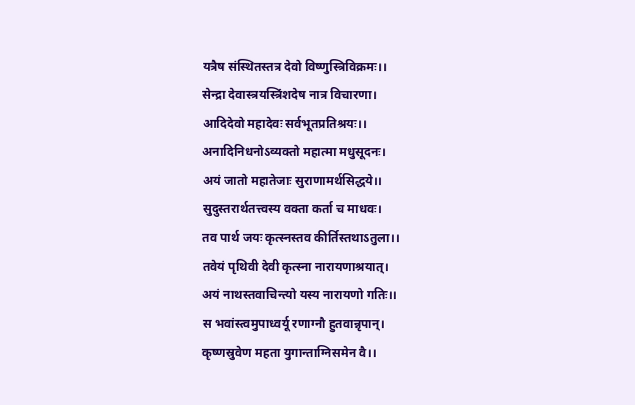यत्रैष संस्थितस्तत्र देवो विष्णुस्त्रिविक्रमः।।
सेन्द्रा देवास्त्रयस्त्रिंशदेष नात्र विचारणा।
आदिदेवो महादेवः सर्वभूतप्रतिश्रयः।।
अनादिनिधनोऽव्यक्तो महात्मा मधुसूदनः।
अयं जातो महातेजाः सुराणामर्थसिद्धये।।
सुदुस्तरार्थतत्त्वस्य वक्ता कर्ता च माधवः।
तव पार्थ जयः कृत्स्नस्तव कीर्तिस्तथाऽतुला।।
तवेयं पृथिवी देवी कृत्स्ना नारायणाश्रयात्।
अयं नाथस्तवाचिन्त्यो यस्य नारायणो गतिः।।
स भवांस्त्वमुपाध्वर्यू रणाग्नौ हुतवान्नृपान्।
कृष्णस्रुवेण महता युगान्ताग्निसमेन वै।।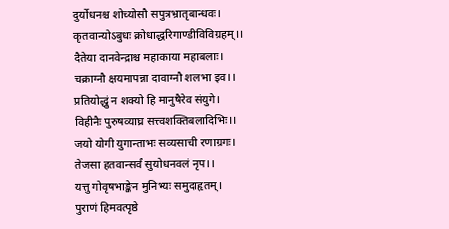दुर्योधनश्च शोच्योसौ सपुत्रभ्रातृबान्धवः।
कृतवान्योऽबुधः क्रोधाद्धरिगाण्डीविविग्रहम्।।
दैतेया दानवेन्द्राश्च महाकाया महाबलाः।
चक्राग्नौ क्षयमापन्ना दावाग्नौ शलभा इव।।
प्रतियोद्धुं न शक्यो हि मानुषैरेव संयुगे।
विहीनैः पुरुषव्याघ्र सत्त्वशक्तिबलादिभिः।।
जयो योगी युगान्ताभः सव्यसाची रणाग्रगः।
तेजसा हतवान्सर्वं सुयोधनवलं नृप।।
यत्तु गोवृषभाङ्केन मुनिभ्यः समुदाहृतम्।
पुराणं हिमवत्पृष्ठे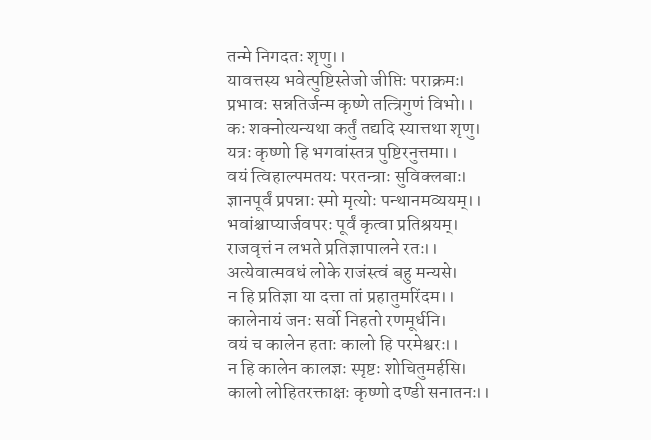तन्मे निगदतः शृणु।।
यावत्तस्य भवेत्पुष्टिस्तेजो जीप्तिः पराक्रमः।
प्रभावः सन्नतिर्जन्म कृष्णे तत्त्रिगुणं विभो।।
कः शक्नोत्यन्यथा कर्तुं तद्यदि स्यात्तथा शृणु।
यत्रः कृष्णो हि भगवांस्तत्र पुष्टिरनुत्तमा।।
वयं त्विहाल्पमतयः परतन्त्राः सुविक्लबाः।
ज्ञानपूर्वं प्रपन्नाः स्मो मृत्योः पन्थानमव्ययम्।।
भवांश्चाप्यार्जवपरः पूर्वं कृत्वा प्रतिश्रयम्।
राजवृत्तं न लभते प्रतिज्ञापालने रतः।।
अत्येवात्मवधं लोके राजंस्त्वं बहु मन्यसे।
न हि प्रतिज्ञा या दत्ता तां प्रहातुमरिंदम।।
कालेनायं जनः सर्वो निहतो रणमूर्धनि।
वयं च कालेन हताः कालो हि परमेश्वरः।।
न हि कालेन कालज्ञः स्पृष्टः शोचितुमर्हसि।
कालो लोहितरक्ताक्षः कृष्णो दण्डी सनातनः।।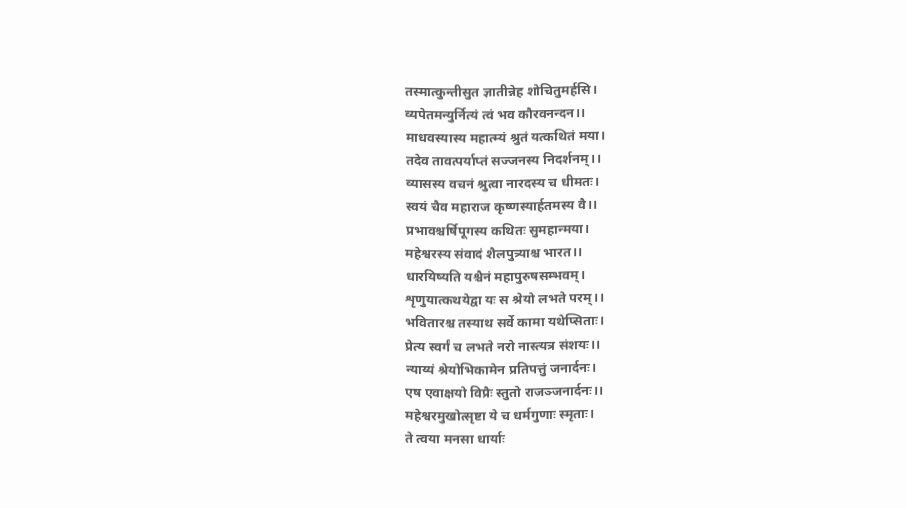तस्मात्कुन्तीसुत ज्ञातीन्नेह शोचितुमर्हसि।
व्यपेतमन्युर्नित्यं त्वं भव कौरवनन्दन।।
माधवस्यास्य महात्म्यं श्रुतं यत्कथितं मया।
तदेव तावत्पर्याप्तं सज्जनस्य निदर्शनम्।।
व्यासस्य वचनं श्रुत्वा नारदस्य च धीमतः।
स्वयं चैव महाराज कृष्णस्यार्हतमस्य वै।।
प्रभावश्चर्षिपूगस्य कथितः सुमहान्मया।
महेश्वरस्य संवादं शैलपुत्र्याश्च भारत।।
धारयिष्यति यश्चैनं महापुरुषसम्भवम्।
शृणुयात्कथयेद्वा यः स श्रेयो लभते परम्।।
भवितारश्च तस्याथ सर्वे कामा यथेप्सिताः।
प्रेत्य स्वर्गं च लभते नरो नास्त्यत्र संशयः।।
न्याय्यं श्रेयोभिकामेन प्रतिपत्तुं जनार्दनः।
एष एवाक्षयो विप्रैः स्तुतो राजञ्जनार्दनः।।
महेश्वरमुखोत्सृष्टा ये च धर्मगुणाः स्मृताः।
ते त्वया मनसा धार्याः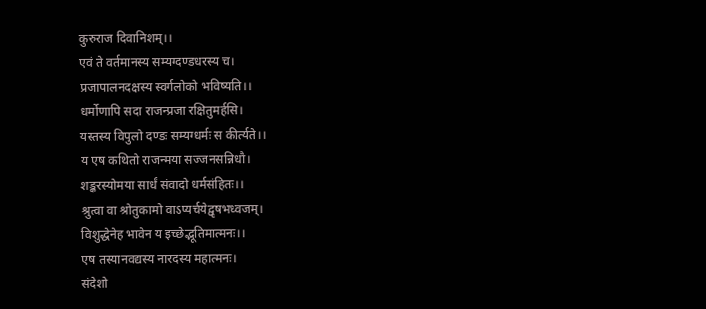कुरुराज दिवानिशम्।।
एवं ते वर्तमानस्य सम्यग्दण्डधरस्य च।
प्रजापालनदक्षस्य स्वर्गलोको भविष्यति।।
धर्मोणापि सदा राजन्प्रजा रक्षितुमर्हसि।
यस्तस्य विपुलो दण्डः सम्यग्धर्मः स कीर्त्यते।।
य एष कथितो राजन्मया सज्जनसन्निधौ।
शङ्करस्योमया सार्धं संवादो धर्मसंहितः।।
श्रुत्वा वा श्रोतुकामो वाऽप्यर्चयेद्वृषभध्वजम्।
विशुद्धेनेह भावेन य इच्छेद्भूतिमात्मनः।।
एष तस्यानवद्यस्य नारदस्य महात्मनः।
संदेशो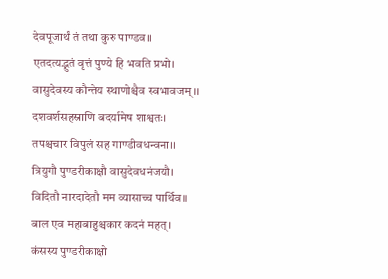देवपूजार्थं तं तथा कुरु पाण्डव।।
एतदत्यद्भुतं वृत्तं पुण्ये हि भवति प्रभो।
वासुदेवस्य कौन्तेय स्थाणोश्चैव स्वभावजम्।।
दशवर्शसहस्राणि बदर्यामेष शाश्वतः।
तपश्चचार विपुलं सह गाण्डीवधन्वना।।
त्रियुगौ पुण्डरीकाक्षौ वासुदेवधनंजयौ।
विदितौ नारदादेतौ मम व्यासाच्च पार्थिव।।
बाल एव महाबाहुश्चकार कदनं महत्।
कंसस्य पुण्डरीकाक्षो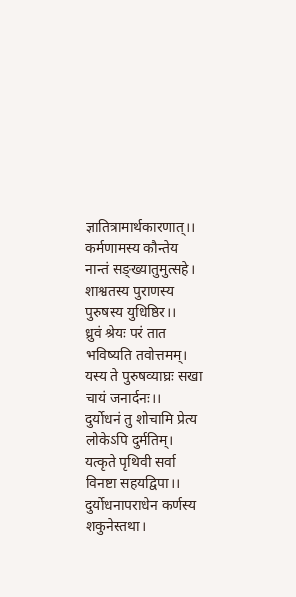ज्ञातित्रामार्थकारणात्।।
कर्मणामस्य कौन्तेय नान्तं सङ्ख्यातुमुत्सहे।
शाश्वतस्य पुराणस्य पुरुषस्य युधिष्ठिर।।
ध्रुवं श्रेयः परं तात भविष्यति तवोत्तमम्।
यस्य ते पुरुषव्याघ्रः सखा चायं जनार्दनः।।
दुर्योधनं तु शोचामि प्रेत्य लोकेऽपि दुर्मतिम्।
यत्कृते पृथिवी सर्वा विनष्टा सहयद्विपा।।
दुर्योधनापराधेन कर्णस्य शकुनेस्तथा।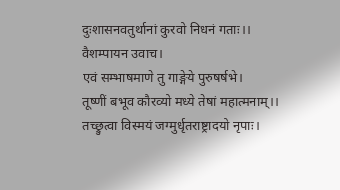दुःशासनवतुर्थानां कुरवो निधनं गताः।।
वैशम्पायन उवाच।
एवं सम्भाषमाणे तु गाङ्गेये पुरुषर्षभे।
तूष्णीं बभूव कौरव्यो मध्ये तेषां महात्मनाम्।।
तच्छ्रुत्वा विस्मयं जग्मुर्धृतराष्ट्रादयो नृपाः।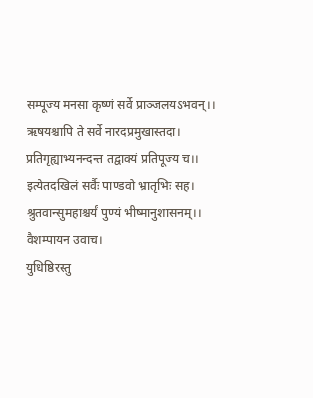सम्पूज्य मनसा कृष्णं सर्वे प्राञ्जलयऽभवन्।।
ऋषयश्चापि ते सर्वे नारदप्रमुखास्तदा।
प्रतिगृह्याभ्यनन्दन्त तद्वाक्यं प्रतिपूज्य च।।
इत्येतदखिलं सर्वैः पाण्डवो भ्रातृभिः सह।
श्रुतवान्सुमहाश्चर्यं पुण्यं भीष्मानुशासनम्।।
वैशम्पायन उवाच।
युधिष्ठिरस्तु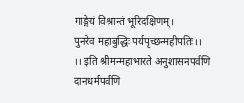गाङ्गेयं विश्रान्तं भूरिदक्षिणम्।
पुनरेव महाबुद्धिः पर्यपृच्छन्महीपतिः।।
।। इति श्रीमन्महाभारते अनुशासनपर्वणि
दानधर्मपर्वणि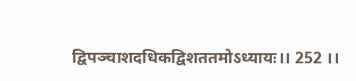द्विपञ्चाशदधिकद्विशततमोऽध्यायः।। 252 ।।